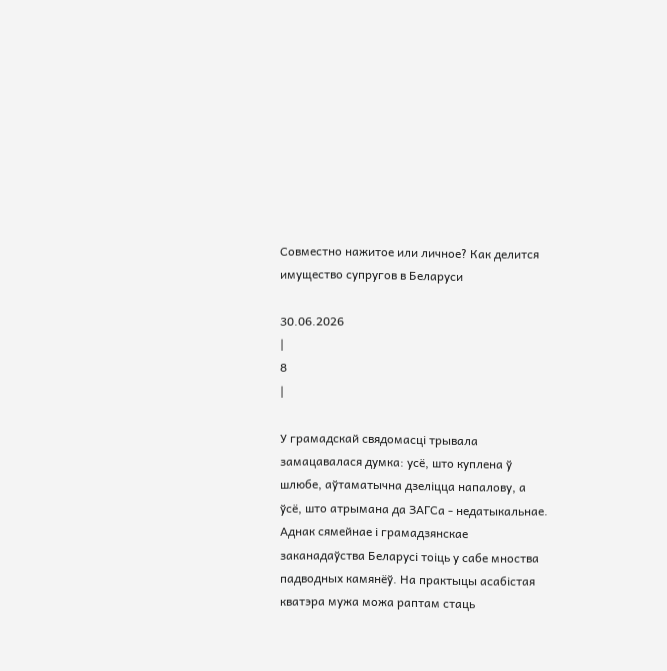Совместно нажитое или личное? Как делится имущество супругов в Беларуси

30.06.2026
|
8
|

У грамадскай свядомасці трывала замацавалася думка: усё, што куплена ў шлюбе, аўтаматычна дзеліцца напалову, а ўсё, што атрымана да ЗАГСа - недатыкальнае. Аднак сямейнае і грамадзянскае заканадаўства Беларусі тоіць у сабе мноства падводных камянёў. На практыцы асабістая кватэра мужа можа раптам стаць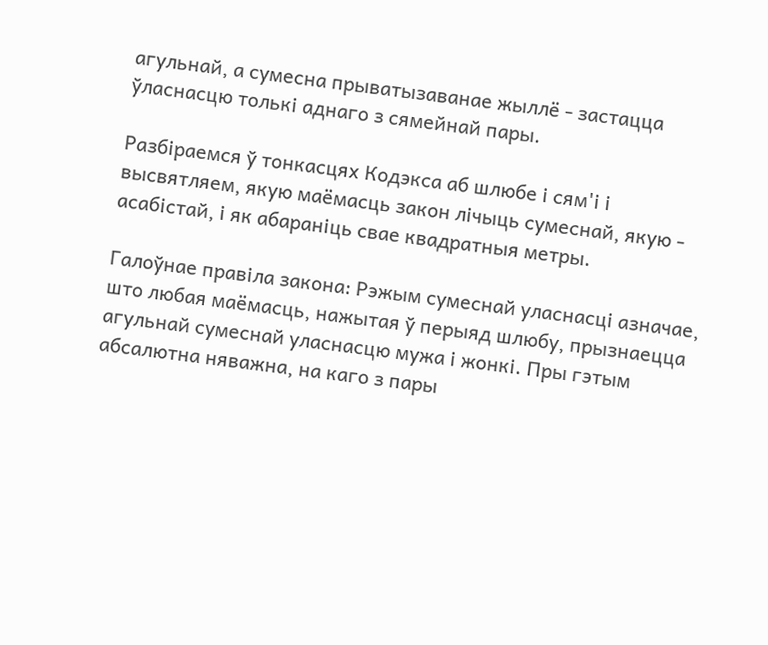агульнай, а сумесна прыватызаванае жыллё - застацца ўласнасцю толькі аднаго з сямейнай пары.

Разбіраемся ў тонкасцях Кодэкса аб шлюбе і сям'і і высвятляем, якую маёмасць закон лічыць сумеснай, якую - асабістай, і як абараніць свае квадратныя метры.

Галоўнае правіла закона: Рэжым сумеснай уласнасці азначае, што любая маёмасць, нажытая ў перыяд шлюбу, прызнаецца агульнай сумеснай уласнасцю мужа і жонкі. Пры гэтым абсалютна няважна, на каго з пары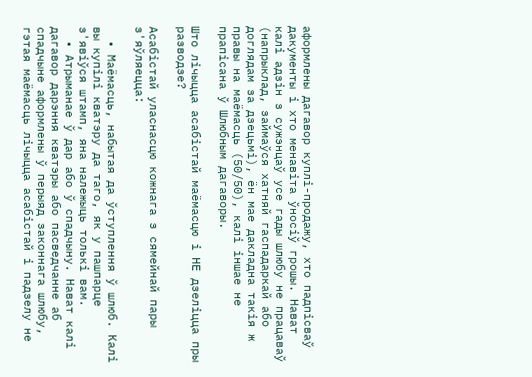аформлены дагавор куплі-продажу, хто падпісваў дакументы і хто менавіта ўносіў грошы. Нават калі адзін з сужэнцаў усе гады шлюбу не працаваў (напрыклад, займаўся хатняй гаспадаркай або доглядам за дзецьмі), ён мае дакладна такія ж правы на маёмасць (50/50), калі іншае не прапісана ў Шлюбным дагаворы.

Што лічыцца асабістай маёмасцю і НЕ дзеліцца пры разводзе?

Асабістай уласнасцю кожнага з сямейнай пары з'яўляецца:

  • Маёмасць, набытая да ўступлення ў шлюб. Калі вы купілі кватэру да таго, як у пашпарце з'явіўся штамп, яна належыць толькі вам.
  • Атрыманае ў дар або ў спадчыну. Нават калі дагавор дарэння кватэры або пасведчанне аб спадчыне аформлены ў перыяд законнага шлюбу, гэтая маёмасць лічыцца асабістай і падзелу не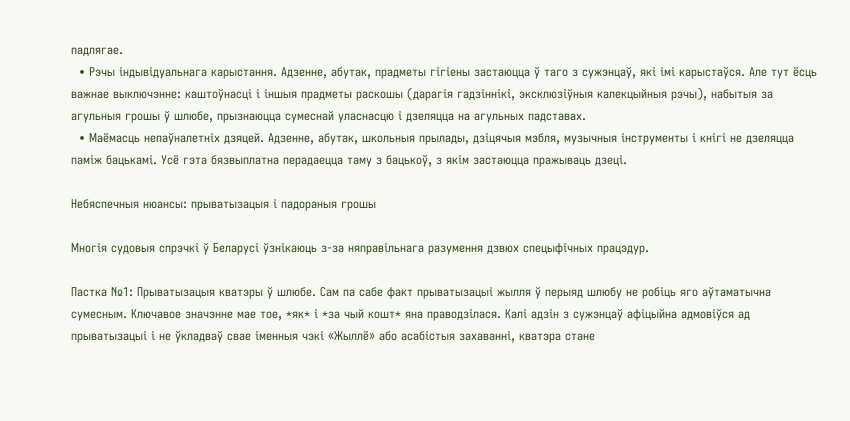падлягае.
  • Рэчы індывідуальнага карыстання. Адзенне, абутак, прадметы гігіены застаюцца ў таго з сужэнцаў, які імі карыстаўся. Але тут ёсць важнае выключэнне: каштоўнасці і іншыя прадметы раскошы (дарагія гадзіннікі, эксклюзіўныя калекцыйныя рэчы), набытыя за агульныя грошы ў шлюбе, прызнаюцца сумеснай уласнасцю і дзеляцца на агульных падставах.
  • Маёмасць непаўналетніх дзяцей. Адзенне, абутак, школьныя прылады, дзіцячыя мэбля, музычныя інструменты і кнігі не дзеляцца паміж бацькамі. Усё гэта бязвыплатна перадаецца таму з бацькоў, з якім застаюцца пражываць дзеці.

Небяспечныя нюансы: прыватызацыя і падораныя грошы

Многія судовыя спрэчкі ў Беларусі ўзнікаюць з-за няправільнага разумення дзвюх спецыфічных працэдур.

Пастка №1: Прыватызацыя кватэры ў шлюбе. Сам па сабе факт прыватызацыі жылля ў перыяд шлюбу не робіць яго аўтаматычна сумесным. Ключавое значэнне мае тое, *як* і *за чый кошт* яна праводзілася. Калі адзін з сужэнцаў афіцыйна адмовіўся ад прыватызацыі і не ўкладваў свае іменныя чэкі «Жыллё» або асабістыя захаванні, кватэра стане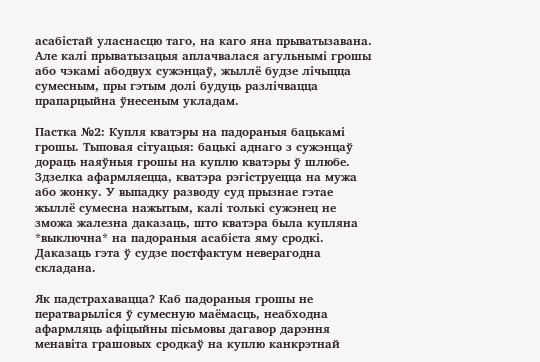асабістай уласнасцю таго, на каго яна прыватызавана. Але калі прыватызацыя аплачвалася агульнымі грошы або чэкамі абодвух сужэнцаў, жыллё будзе лічыцца сумесным, пры гэтым долі будуць разлічвацца прапарцыйна ўнесеным укладам.

Пастка №2: Купля кватэры на падораныя бацькамі грошы. Тыповая сітуацыя: бацькі аднаго з сужэнцаў дораць наяўныя грошы на куплю кватэры ў шлюбе. Здзелка афармляецца, кватэра рэгіструецца на мужа або жонку. У выпадку разводу суд прызнае гэтае жыллё сумесна нажытым, калі толькі сужэнец не зможа жалезна даказаць, што кватэра была купляна *выключна* на падораныя асабіста яму сродкі. Даказаць гэта ў судзе постфактум неверагодна складана.

Як падстрахавацца? Каб падораныя грошы не ператварыліся ў сумесную маёмасць, неабходна афармляць афіцыйны пісьмовы дагавор дарэння менавіта грашовых сродкаў на куплю канкрэтнай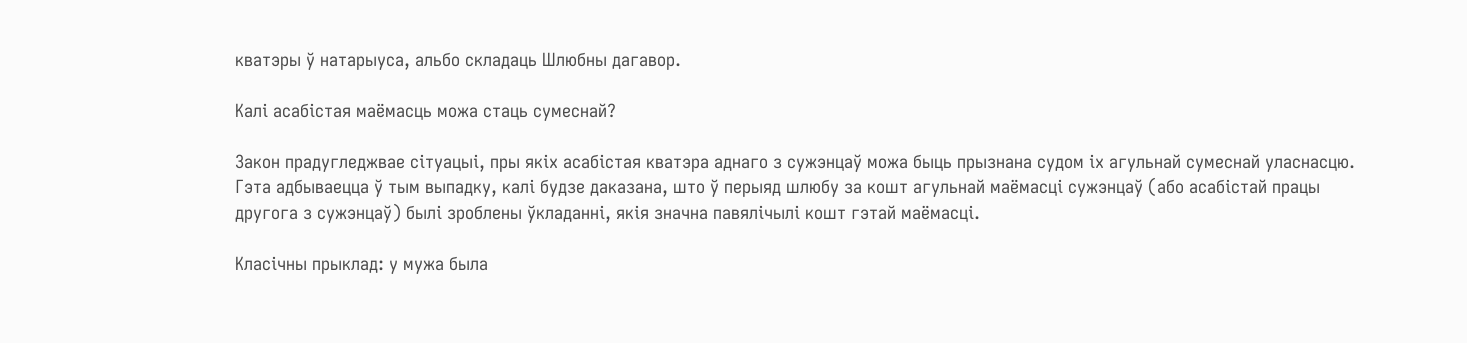кватэры ў натарыуса, альбо складаць Шлюбны дагавор.

Калі асабістая маёмасць можа стаць сумеснай?

Закон прадугледжвае сітуацыі, пры якіх асабістая кватэра аднаго з сужэнцаў можа быць прызнана судом іх агульнай сумеснай уласнасцю. Гэта адбываецца ў тым выпадку, калі будзе даказана, што ў перыяд шлюбу за кошт агульнай маёмасці сужэнцаў (або асабістай працы другога з сужэнцаў) былі зроблены ўкладанні, якія значна павялічылі кошт гэтай маёмасці.

Класічны прыклад: у мужа была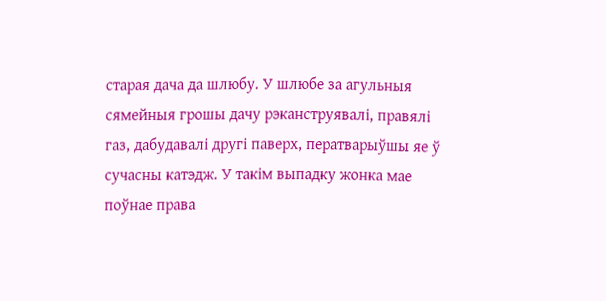старая дача да шлюбу. У шлюбе за агульныя сямейныя грошы дачу рэканструявалі, правялі газ, дабудавалі другі паверх, ператварыўшы яе ў сучасны катэдж. У такім выпадку жонка мае поўнае права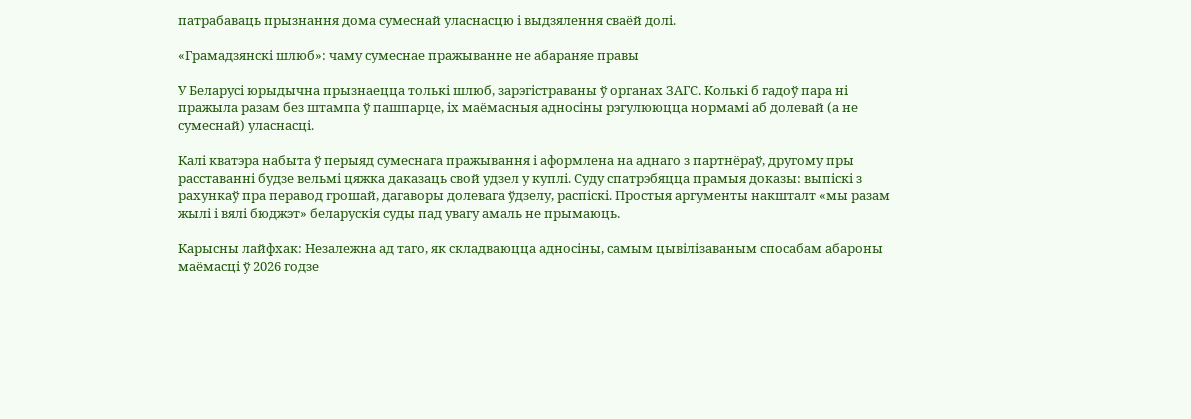патрабаваць прызнання дома сумеснай уласнасцю і выдзялення сваёй долі.

«Грамадзянскі шлюб»: чаму сумеснае пражыванне не абараняе правы

У Беларусі юрыдычна прызнаецца толькі шлюб, зарэгістраваны ў органах ЗАГС. Колькі б гадоў пара ні пражыла разам без штампа ў пашпарце, іх маёмасныя адносіны рэгулююцца нормамі аб долевай (а не сумеснай) уласнасці.

Калі кватэра набыта ў перыяд сумеснага пражывання і аформлена на аднаго з партнёраў, другому пры расставанні будзе вельмі цяжка даказаць свой удзел у куплі. Суду спатрэбяцца прамыя доказы: выпіскі з рахункаў пра перавод грошай, дагаворы долевага ўдзелу, распіскі. Простыя аргументы накшталт «мы разам жылі і вялі бюджэт» беларускія суды пад увагу амаль не прымаюць.

Карысны лайфхак: Незалежна ад таго, як складваюцца адносіны, самым цывілізаваным спосабам абароны маёмасці ў 2026 годзе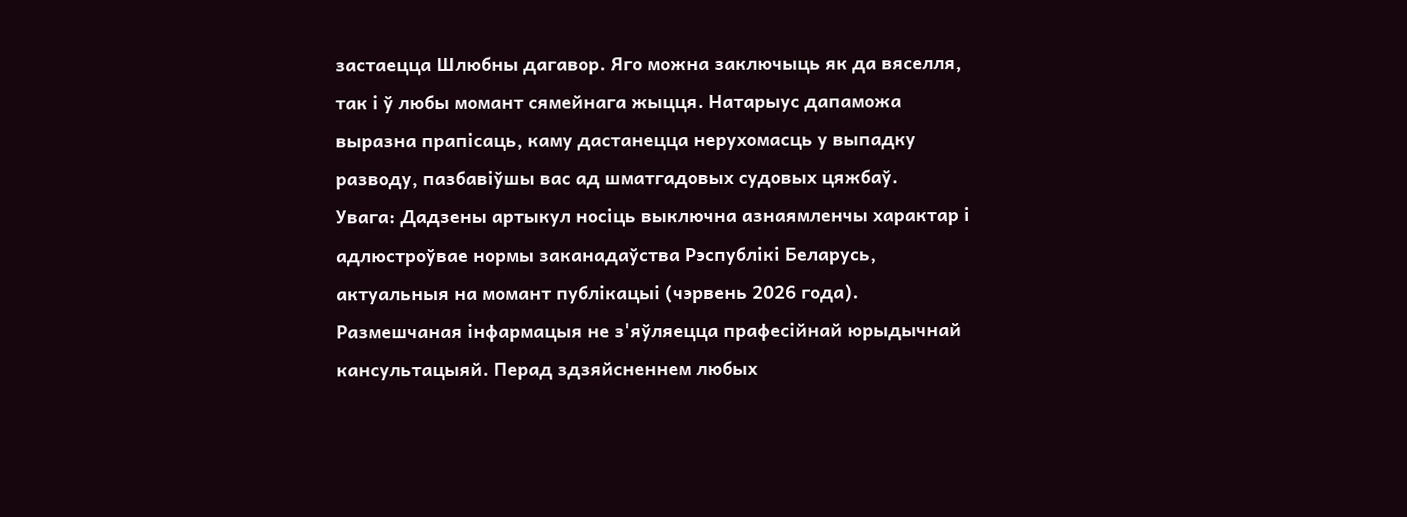застаецца Шлюбны дагавор. Яго можна заключыць як да вяселля, так і ў любы момант сямейнага жыцця. Натарыус дапаможа выразна прапісаць, каму дастанецца нерухомасць у выпадку разводу, пазбавіўшы вас ад шматгадовых судовых цяжбаў.
Увага: Дадзены артыкул носіць выключна азнаямленчы характар і адлюстроўвае нормы заканадаўства Рэспублікі Беларусь, актуальныя на момант публікацыі (чэрвень 2026 года). Размешчаная інфармацыя не з'яўляецца прафесійнай юрыдычнай кансультацыяй. Перад здзяйсненнем любых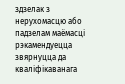здзелак з нерухомасцю або падзелам маёмасці рэкамендуецца звярнуцца да кваліфікаванага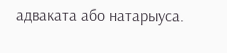адваката або натарыуса.